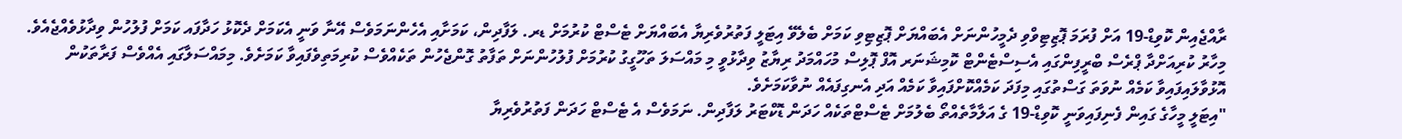ރާއްޖެއިން ކޮވިޑް-19 އަށް ފުރަމަ ޕޮޒިޓިވްވި ދެމީހުންނަށް އެބައްޔަށް ޕޮޒިޓިވި ކަމަށް ބެލެވޭ އިޓަލީ ފަތުރުވެރިޔާ އެބައްޔަށް ޓެސްޓް ކުރުމަށް ޑރ. ލަފާދިން، ކަމަށާއި އެހެންނަމަވެސް އޭނާ ވަނީ އެކަމަށް ދެކޮޅު ހަދާފައ ކަމަށް ފުލުހުން ވިދާޅުވެއްޖެއެވެ.
މިހާރު ކުރިއަށްދާ ޕްރެސް ބްރީފިންގައި އެސިސްޓެންޓް ކޮމިޝަނަރ އޮފް ޕޮލިސް މުހައްމަދު ރިޔާޒު ވިދާޅުވީ މި މައްސަލަ ތަހޫގީގު ކުރުމަށް ފުލުހުންނަށް ތަފާތު ގޮންޖެހުން ތަކެއްވެސް ކުރިމަތިވެފައިވާ ކަމަށެވެ. މިމައްސަލާގައި އެއްވެސް ފަރާތަކުން އޮޅުވާލައިފައިވާ ކަމެއް ނުވަތަ ގަސްތުގައި މިފަދަ ކަމެއްކޮށްފައިވާ ކަމެއް އަދި އެނގިފައެއް ނުވާކަމަށެވެ.
"އިޓަލީ މީހާގެ ގައިން ފެނިފައިވަނީ ކޮވިޑް-19 ގެ އަލާމާތެއްތޯ ބެލުމަށް ޓެސްޓްތަކެއް ހަދަން ޑޮކްޓަރު ލަފާދިން. ނަމަވެސް އެ ޓެސްޓް ހަދަން ފަތުރުވެރިޔާ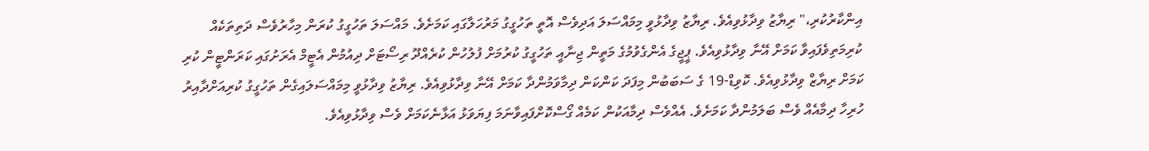އިންކާރުކުރި،" ރިޔާޒު ވިދާޅުވިއެވެ. ރިޔާޒު ވިދާޅުވީ މިމައްސަލަ އަދިވެސް އޮތީ ތަހުގީގު މަރުހަލާގައި ކަމަށެވެ. މައްސަލަ ތަހުގީގު ކުރަން މިހާރުވެސް ދަތިތަކެއް ކުރިމަތިވެފައިވާ ކަމަށް އޭނާ ވިދާޅުވިއެވެ. ޕީޖީގެ އެންގެވުމުގެ މަތީން ޖިނާއީ ތަހުގީގު ކުރުމަށް ފުލުހުން ކުރެއްދޫ ރިސޯޓަށް ދިއުމުން އެޓީމް އެރަށުގައި ކަރަންޓީން ކުރި ކަމަށް ރިޔާޒް ވިދާޅުވިއެވެ. ކޮވިޑް-19 ގެ ސަބަބުން މިފަދަ ކަންކަން ދިމާވަމުންދާ ކަމަށް އޭނާ ވިދާޅުވިއެވެ. ރިޔާޒު ވިދާޅުވީ މިމައްސަލައިގެން ތަހުގީގު ކުރިއަށްދާއިރު ހުރިހާ ދިމާއެއް ވެސް ބަލަމުންދާ ކަމަށެވެ. އެއްވެސް ދިމާއަކުން ކަމެއް ގޯސްކޮށްފައިވާނަމަ ފިޔަވަޅު އަޅާނެކަމަށް ވެސް ވިދާޅުވިއެވެ.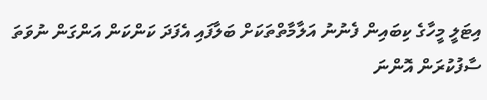އިޓަލީ މީހާގެ ކިބައިން ފެނުނު އަލާމާތްތަކަށް ބަލާފައި އެފަދަ ކަންކަން އަންގަން ނުވަތަ ސާފުކުރަން އޮންނަ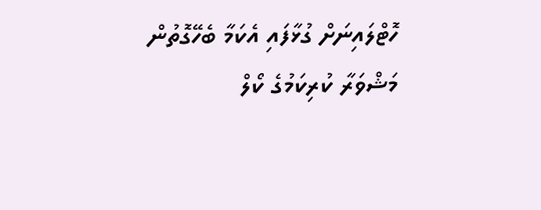ހޮޓްލައިނަށް ގުޅާފައި އެކަމާ ބެހޭގޮތުން މަޝްވަރާ ކުރިކަމުގެ ކޯލް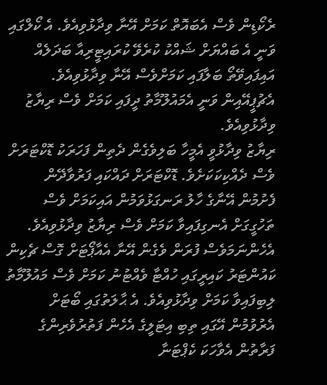ރެކޯޑިން ވެސް އެބައޮތް ކަމަށް އޭނާ ވިދާޅުވިއެވެ. އެ ކޯލްގައި ވަނީ އެ ބައްޔަށް ޝައްކު ކުރެވޭ ކުރައިޓީރިއާ ބަދަލެއް އައިފައިވޭތޯ ބަލާފައި ކަމަށްވެސް އޭނާ ވިދާޅުވިއެވެ. އެޗުޕީއޭއިން ވަނީ އެމައުލޫމާތު ދީފައި ކަމަށް ވެސް ރިޔާޒު ވިދާޅުވިއެވެ.
ރިޔާޒު ވިދާޅުވީ އެމީހާ ބަލިވެގެން ދެތިން ފަހަރަކު ޑޮކްޓަރަށް ވެސް ދެއްކިކަކަށެވެ. ޑޮކްޓަރަށް ދައްކައި ފަރުވާދޭން ފެށުމުން އޭނާގެ ހާލު ރަނގަޅުވަމުން އައިކަމަށް ވެސް ތަހުގީގަށް އެނގިފައިވާ ކަމަށް ވެސް ރިޔާޒު ވިދާޅުވިއެވެ. އެހެންނަމަވެސް ފުރަން ވެގެން އޭނާ އެއާޕޯޓަށް ގޮސް ޗެކިން ކައުންޓަރު ކައިރީގައި ހުއްޓާ ވެއްޓުނު ކަމަށް ވެސް މައުލޫމާތު ލިބިފައިވާ ކަމަށް ވިދާޅުވިއެވެ. އެ ޙާލަތުގައި ބޯޓަށް އެރުވުމުން އޭގައި ތިބި އިޓަލީގެ އެހެން ފަތުރުވެރިންގެ ފަރާތުން އެވާހަކަ ކެޕްޓަނާ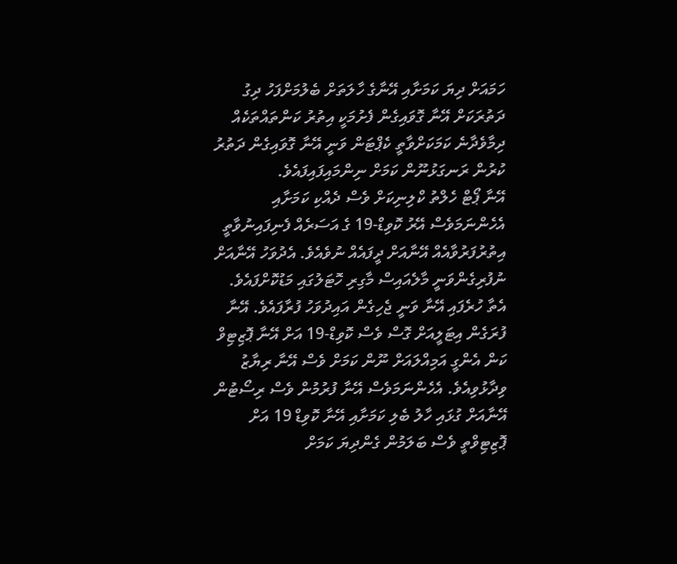ހަމައަށް ދިޔަ ކަމަށާއި އޭނާގެ ހާލަތަށް ބެލުމަށްފަހު ދިގު ދަތުރަކަށް އޭނާ ގޮވައިގެން ފެށުމަކީ އިތުރު ކަންތައްތަކެއް ދިމާވެދާނެ ކަމަކަށްވާތީ ކެޕްޓަން ވަނީ އޭނާ ގޮވައިގެން ދަތުރު ކުރުން ރަނގަޅުނޫން ކަމަށް ނިންމައިފައިފައެވެ.
އޭނާ ޕޯޓް ހެލްތު ކްލިނިކަށް ވެސް ދެއްކި ކަމަށާއި އެހެންނަމަވެސް އޭރު ކޮވިޑް-19 ގެ އަސަރެއް ފެނިފައިނުވާތީ އިތުރުފަރުވާއެއް އޭނާއަށް ދީފައެއް ނުވެއެވެ. އެދުވަހު އޭނާއަށް ނުފުރިގެންވަނީ މާލެއައިސް މާގިރި ހޮޓަލުގައި މަޑުކޮށްފައެވެ. އެތާ ހުރެފައި އޭނާ ވަނީ ޖެހިގެން އައިދުވަހު ފުރާފައެވެ. އޭނާ ފުރަގެން އިޓަލީއަށް ގޮސް ވެސް ކޮވިޑް-19 އަށް އޭނާ ޕޮޒިޓިވް ކަން އެންގީ އަމިއްލައަށް ނޫން ކަމަށް ވެސް އޭނާ ރިޔާޒު ވިދާޅުވިއެވެ. އެހެންނަމަވެސް އޭނާ ފުރުމުން ވެސް ރިސޯޓުން އޭނާއަށް ގުޅައި ހާލު ބެލި ކަމަށާއި އޭނާ ކޮވިޑް 19 އަށް ޕޮޒިޓިވްތީ ވެސް ބަލަމުން ގެންދިޔަ ކަމަށް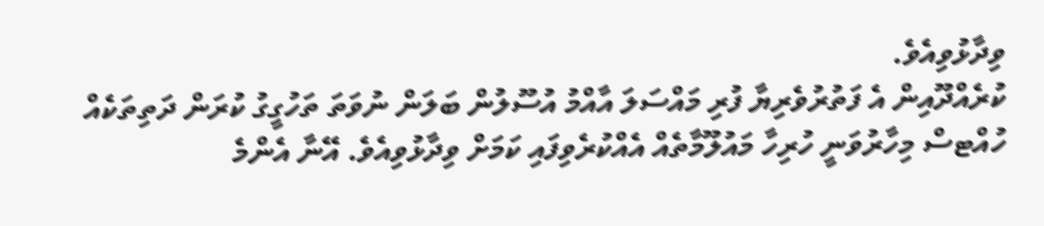ވިދާޅުވިއެވެ.
ކުރެއްދޫއިން އެ ފަތުރުވެރިޔާ ފުރި މައްސަލަ އާއްމު އުސޫލުން ބަލަން ނުވަތަ ތަހުގީގު ކުރަން ދަތިތަކެއް ހުއްޓސް މިހާރުވަނީ ހުރިހާ މައުލޫމާތެއް އެއްކުރެވިފައި ކަމަށް ވިދާޅުވިއެވެ. އޭނާ އެންމެ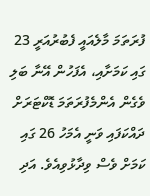ފުރަތަމަ މާލެއައީ ފެބުރުއަރީ 23 ގައި ކަމަށާއި، އެފަހުން އޭނާ ބަލި ވެގެން އެންމެފުރަތަމަ ޑޮކްޓަރަށް ދައްކަފައި ވަނީ އެމަހު 26 ގައި ކަމަށް ވެސް ވިދާޅުވިއެވެ. އަދި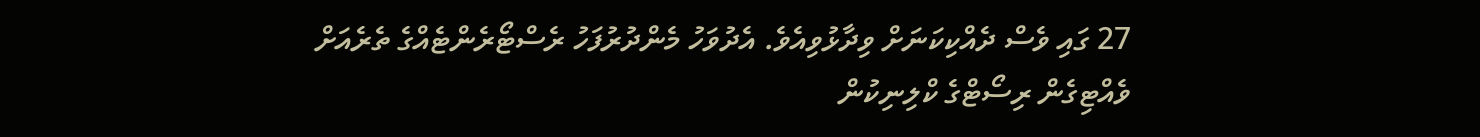27 ގައި ވެސް ދެއްކިކަނަށް ވިދާޅުވިއެވެ. އެދުވަހު މެންދުރުފަހު ރެސްޓޯރެންޓެއްގެ ތެރެއަށް ވެއްޓިގެން ރިސޯޓްގެ ކްލިނިކުން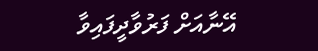އޭނާއަށް ފަރުވާދީފައިވާ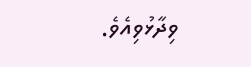ވިދާޅުވިއެވެ.